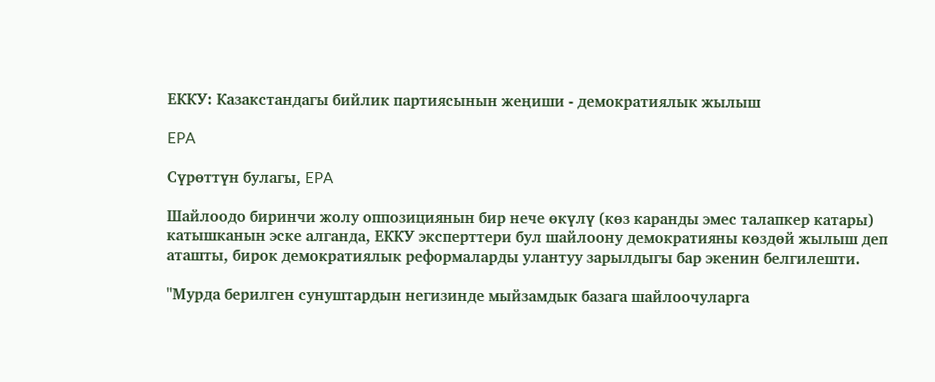ЕККУ: Казакстандагы бийлик партиясынын жеңиши - демократиялык жылыш

EPA

Сүрөттүн булагы, EPA

Шайлоодо биринчи жолу оппозициянын бир нече өкүлү (көз каранды эмес талапкер катары) катышканын эске алганда, ЕККУ эксперттери бул шайлоону демократияны көздөй жылыш деп аташты, бирок демократиялык реформаларды улантуу зарылдыгы бар экенин белгилешти.

"Мурда берилген сунуштардын негизинде мыйзамдык базага шайлоочуларга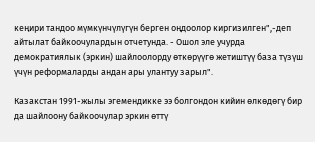кеңири тандоо мүмкүнчүлүгүн берген оңдоолор киргизилген",-деп айтылат байкоочулардын отчетунда. - Ошол эле учурда демократиялык (эркин) шайлоолорду өткөрүүгө жетиштүү база түзүш үчүн реформаларды андан ары улантуу зарыл".

Казакстан 1991-жылы эгемендикке ээ болгондон кийин өлкөдөгү бир да шайлоону байкоочулар эркин өттү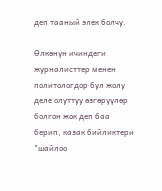деп тааный элек болчу.

Өлкөнүн ичиндеги журналисттер менен политологдор бул жолу деле олуттуу өзгөрүүлөр болгон жок деп баа берип, казак бийликтери "шайлоо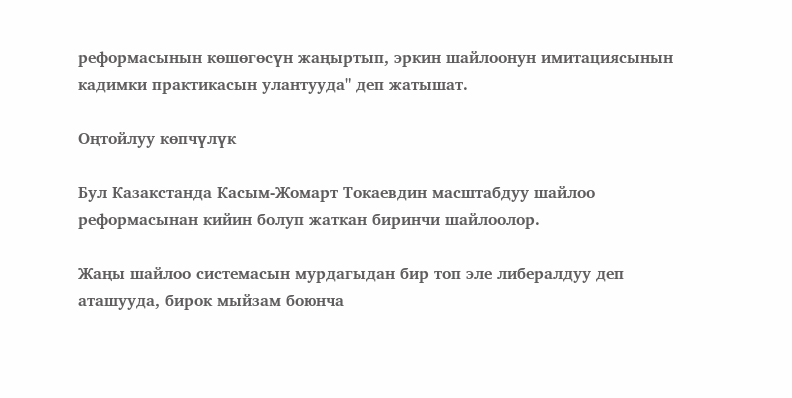реформасынын көшөгөсүн жаңыртып, эркин шайлоонун имитациясынын кадимки практикасын улантууда" деп жатышат.

Оңтойлуу көпчүлүк

Бул Казакстанда Касым-Жомарт Токаевдин масштабдуу шайлоо реформасынан кийин болуп жаткан биринчи шайлоолор.

Жаңы шайлоо системасын мурдагыдан бир топ эле либералдуу деп аташууда, бирок мыйзам боюнча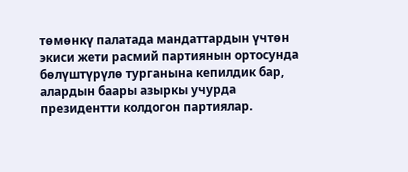төмөнкү палатада мандаттардын үчтөн экиси жети расмий партиянын ортосунда бөлүштүрүлө турганына кепилдик бар, алардын баары азыркы учурда президентти колдогон партиялар.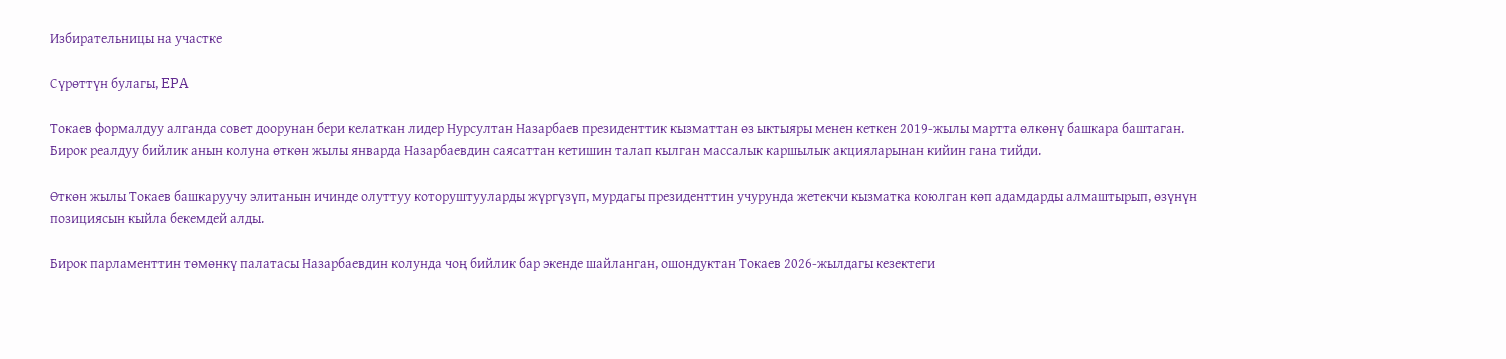Избирательницы на участке

Сүрөттүн булагы, EPA

Токаев формалдуу алганда совет доорунан бери келаткан лидер Нурсултан Назарбаев президенттик кызматтан өз ыктыяры менен кеткен 2019-жылы мартта өлкөнү башкара баштаган. Бирок реалдуу бийлик анын колуна өткөн жылы январда Назарбаевдин саясаттан кетишин талап кылган массалык каршылык акцияларынан кийин гана тийди.

Өткөн жылы Токаев башкаруучу элитанын ичинде олуттуу которуштууларды жүргүзүп, мурдагы президенттин учурунда жетекчи кызматка коюлган көп адамдарды алмаштырып, өзүнүн позициясын кыйла бекемдей алды.

Бирок парламенттин төмөнкү палатасы Назарбаевдин колунда чоң бийлик бар экенде шайланган, ошондуктан Токаев 2026-жылдагы кезектеги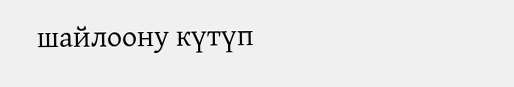шайлоону күтүп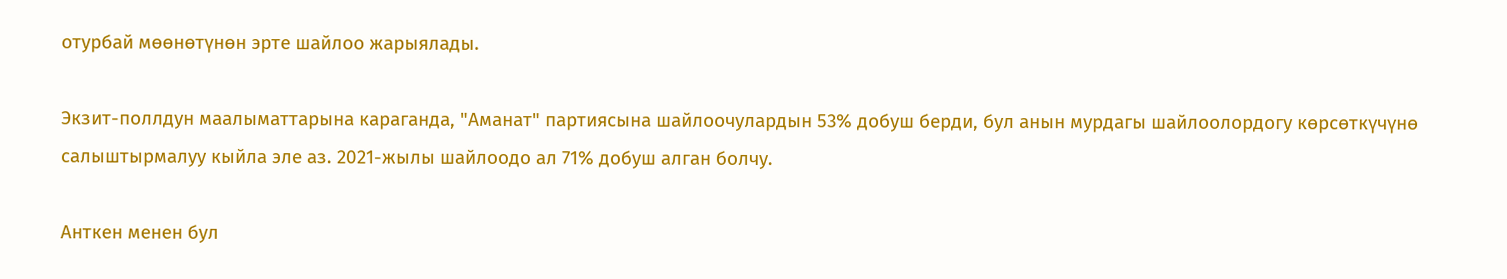отурбай мөөнөтүнөн эрте шайлоо жарыялады.

Экзит-поллдун маалыматтарына караганда, "Аманат" партиясына шайлоочулардын 53% добуш берди, бул анын мурдагы шайлоолордогу көрсөткүчүнө салыштырмалуу кыйла эле аз. 2021-жылы шайлоодо ал 71% добуш алган болчу.

Анткен менен бул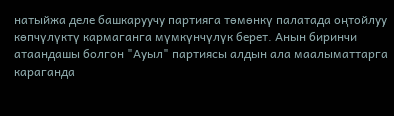натыйжа деле башкаруучу партияга төмөнкү палатада оңтойлуу көпчүлүктү кармаганга мүмкүнчүлүк берет. Анын биринчи атаандашы болгон "Ауыл" партиясы алдын ала маалыматтарга караганда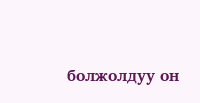болжолдуу он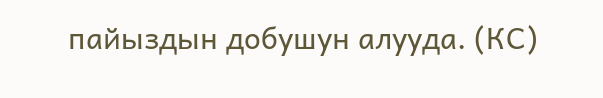пайыздын добушун алууда. (КС)